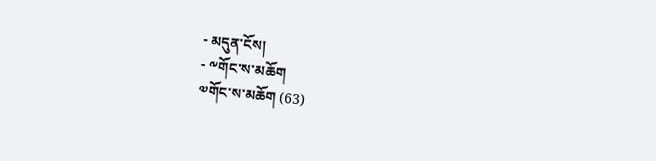- མདུན་ངོས།
- ༸གོང་ས་མཆོག
༧གོང་ས་མཆོག (63)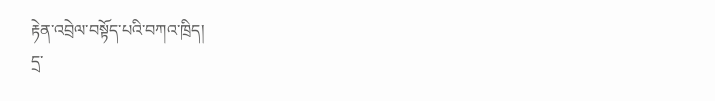རྟེན་འབྲེལ་བསྟོད་པའི་བཀའ་ཁྲིད།
དྲ་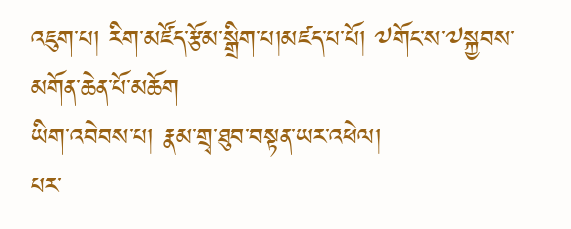འཇུག་པ། རིག་མཛོད་རྩོམ་སྒྲིག་པ།མཛད་པ་པོ། ༧གོང་ས་༧སྐྱབས་མགོན་ཆེན་པོ་མཆོག
ཡིག་འབེབས་པ། རྣམ་གྲྭ་ཐུབ་བསྟན་ཡར་འཕེལ།
པར་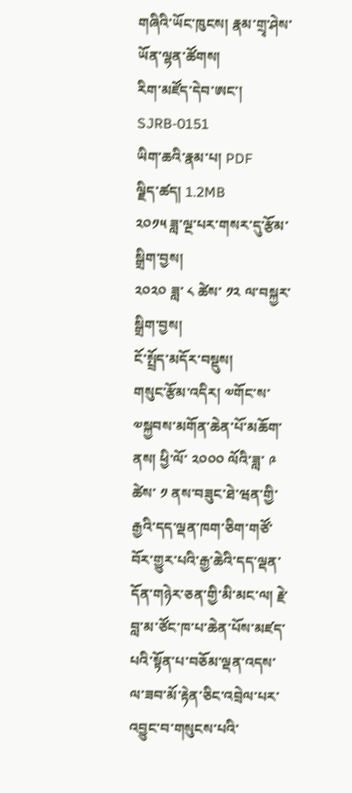གཞིའི་ཡོང་ཁུངས། རྣམ་གྲྭ་ཤེས་ཡོན་ལྷན་ཚོགས།
རིག་མཛོད་དེབ་ཨང་། SJRB-0151
ཡིག་ཆའི་རྣམ་པ། PDF
ལྗིད་ཚད། 1.2MB
༢༠༡༥ ཟླ་ལྔ་པར་གསར་དུ་རྩོམ་སྒྲིག་བྱས།
༢༠༢༠ ཟླ་ ༨ ཚེས་ ༡༢ ལ་བསྐྱར་སྒྲིག་བྱས།
ངོ་སྤྲོད་མདོར་བསྡུས།
གསུང་རྩོམ་འདིར། ༧གོང་ས་༧སྐྱབས་མགོན་ཆེན་པོ་མཆོག་ནས། ཕྱི་ལོ་ ༢༠༠༠ ལོའི་ཟླ་ ༩ ཚེས་ ༡ ནས་བཟུང་ཐེ་ཝན་གྱི་རྒྱའི་དད་ལྡན་ཁག་ཅིག་གཙོ་བོར་གྱུར་པའི་རྒྱ་ཆེའི་དད་ལྡན་དོན་གཉེར་ཅན་གྱི་མི་མང་ལ། རྗེ་བླ་མ་ཙོང་ཁ་པ་ཆེན་པོས་མཛད་པའི་སྟོན་པ་བཅོམ་ལྡན་འདས་ལ་ཟབ་མོ་རྟེན་ཅིང་འབྲེལ་པར་འབྱུང་བ་གསུངས་པའི་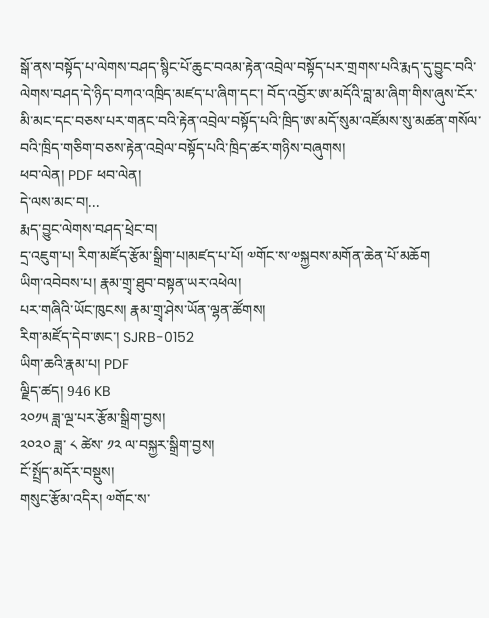སྒོ་ནས་བསྟོད་པ་ལེགས་བཤད་སྙིང་པོ་ཆུང་བའམ་རྟེན་འབྲེལ་བསྟོད་པར་གྲགས་པའི་རྨད་དུ་བྱུང་བའི་ལེགས་བཤད་དེ་ཉིད་བཀའ་འཁྲིད་མཛད་པ་ཞིག་དང་། བོད་འབྱོར་ཨ་མདོའི་བླ་མ་ཞིག་གིས་ཞུས་ངོར་མི་མང་དང་བཅས་པར་གནང་བའི་རྟེན་འབྲེལ་བསྟོད་པའི་ཁྲིད་ཨ་མདོ་སུམ་འཛོམས་སུ་མཚན་གསོལ་བའི་ཁྲིད་གཅིག་བཅས་རྟེན་འབྲེལ་བསྟོད་པའི་ཁྲིད་ཚར་གཉིས་བཞུགས།
ཕབ་ལེན། PDF ཕབ་ལེན།
དེ་ལས་མང་བ།...
རྨད་བྱུང་ལེགས་བཤད་ཕྲེང་བ།
དྲ་འཇུག་པ། རིག་མཛོད་རྩོམ་སྒྲིག་པ།མཛད་པ་པོ། ༧གོང་ས་༧སྐྱབས་མགོན་ཆེན་པོ་མཆོག
ཡིག་འབེབས་པ། རྣམ་གྲྭ་ཐུབ་བསྟན་ཡར་འཕེལ།
པར་གཞིའི་ཡོང་ཁུངས། རྣམ་གྲྭ་ཤེས་ཡོན་ལྷན་ཚོགས།
རིག་མཛོད་དེབ་ཨང་། SJRB-0152
ཡིག་ཆའི་རྣམ་པ། PDF
ལྗིད་ཚད། 946 KB
༢༠༡༥ ཟླ་ལྔ་པར་རྩོམ་སྒྲིག་བྱས།
༢༠༢༠ ཟླ་ ༨ ཚེས་ ༡༢ ལ་བསྐྱར་སྒྲིག་བྱས།
ངོ་སྤྲོད་མདོར་བསྡུས།
གསུང་རྩོམ་འདིར། ༧གོང་ས་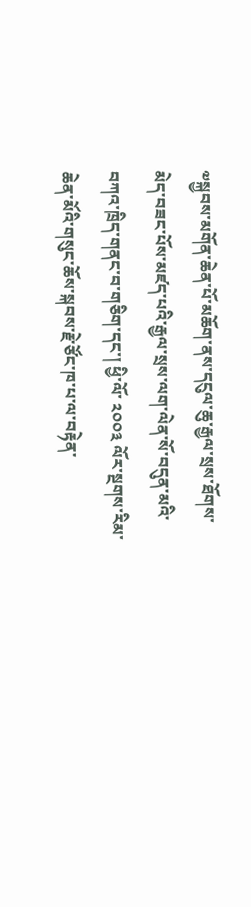༧སྐྱབས་མགོན་ཆེན་པོ་མཆོག་ནས་དངུལ་ཆུ་རྒྱལ་སྲས་ཐོགས་མེད་བཟང་པོས་མཛད་པའི་རྒྱལ་སྲས་ལག་ལེན་སོ་བདུན་མའི་བཀའ་ཁྲིད་གནང་བ་གཅིག་དང་། ཕྱི་ལོ་ ༢༠༠༣ ལོར་སྔགས་རིམ་ཆེན་མོའི་གསུང་ཆོས་སྐབས་རྗེ་ཙོང་ཁ་པ་ལ་བརྟེན་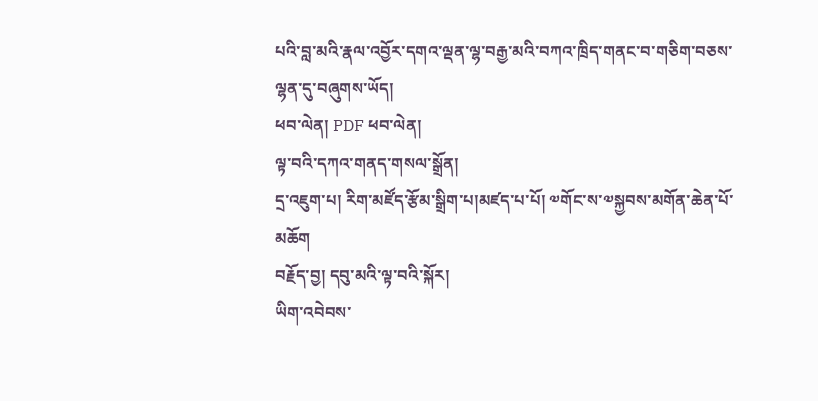པའི་བླ་མའི་རྣལ་འབྱོར་དགའ་ལྡན་ལྷ་བརྒྱ་མའི་བཀའ་ཁྲིད་གནང་བ་གཅིག་བཅས་ལྷན་དུ་བཞུགས་ཡོད།
ཕབ་ལེན། PDF ཕབ་ལེན།
ལྟ་བའི་དཀའ་གནད་གསལ་སྒྲོན།
དྲ་འཇུག་པ། རིག་མཛོད་རྩོམ་སྒྲིག་པ།མཛད་པ་པོ། ༧གོང་ས་༧སྐྱབས་མགོན་ཆེན་པོ་མཆོག
བརྗོད་བྱ། དབུ་མའི་ལྟ་བའི་སྐོར།
ཡིག་འབེབས་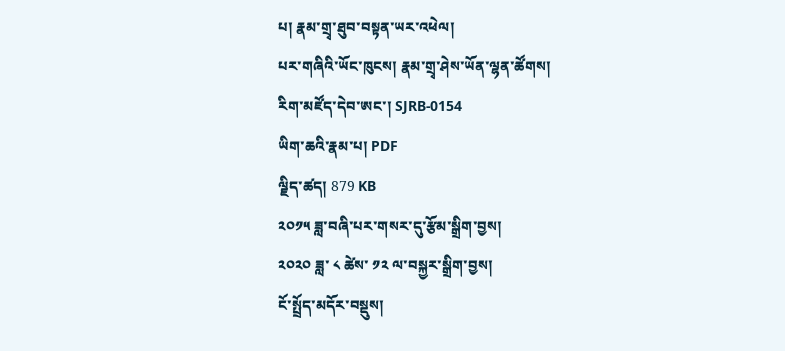པ། རྣམ་གྲྭ་ཐུབ་བསྟན་ཡར་འཕེལ།
པར་གཞིའི་ཡོང་ཁུངས། རྣམ་གྲྭ་ཤེས་ཡོན་ལྷན་ཚོགས།
རིག་མཛོད་དེབ་ཨང་། SJRB-0154
ཡིག་ཆའི་རྣམ་པ། PDF
ལྗིད་ཚད། 879 KB
༢༠༡༥ ཟླ་བཞི་པར་གསར་དུ་རྩོམ་སྒྲིག་བྱས།
༢༠༢༠ ཟླ་ ༨ ཚེས་ ༡༢ ལ་བསྐྱར་སྒྲིག་བྱས།
ངོ་སྤྲོད་མདོར་བསྡུས།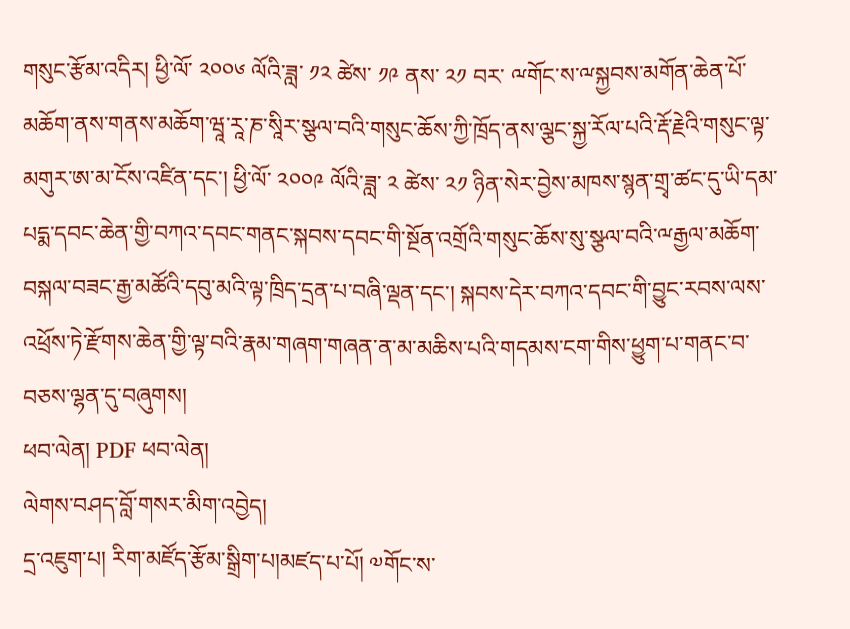གསུང་རྩོམ་འདིར། ཕྱི་ལོ་ ༢༠༠༦ ལོའི་ཟླ་ ༡༢ ཚེས་ ༡༩ ནས་ ༢༡ བར་ ྋགོང་ས་ྋསྐྱབས་མགོན་ཆེན་པོ་མཆོག་ནས་གནས་མཆོག་ཝཱ་རཱ་ཎ་སཱིར་སྩལ་བའི་གསུང་ཆོས་ཀྱི་ཁྲོད་ནས་ལྕང་སྐྱ་རོལ་པའི་རྡོ་རྗེའི་གསུང་ལྟ་མགུར་ཨ་མ་ངོས་འཛིན་དང་། ཕྱི་ལོ་ ༢༠༠༩ ལོའི་ཟླ་ ༢ ཚེས་ ༢༡ ཉིན་སེར་བྱེས་མཁས་སྙན་གྲྭ་ཚང་དུ་ཡི་དམ་པདྨ་དབང་ཆེན་གྱི་བཀའ་དབང་གནང་སྐབས་དབང་གི་སྔོན་འགྲོའི་གསུང་ཆོས་སུ་སྩལ་བའི་ྋརྒྱལ་མཆོག་བསྐལ་བཟང་རྒྱ་མཚོའི་དབུ་མའི་ལྟ་ཁྲིད་དྲན་པ་བཞི་ལྡན་དང་། སྐབས་དེར་བཀའ་དབང་གི་བྱུང་རབས་ལས་འཕྲོས་ཏེ་རྫོགས་ཆེན་གྱི་ལྟ་བའི་རྣམ་གཞག་གཞན་ན་མ་མཆིས་པའི་གདམས་ངག་གིས་ཕྱུག་པ་གནང་བ་བཅས་ལྷན་དུ་བཞུགས།
ཕབ་ལེན། PDF ཕབ་ལེན།
ལེགས་བཤད་བློ་གསར་མིག་འབྱེད།
དྲ་འཇུག་པ། རིག་མཛོད་རྩོམ་སྒྲིག་པ།མཛད་པ་པོ། ༧གོང་ས་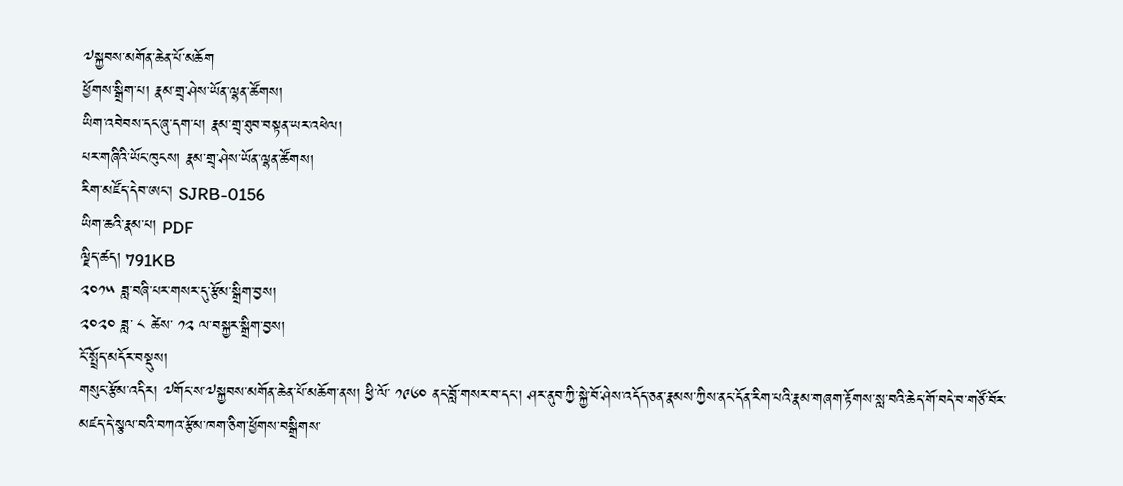༧སྐྱབས་མགོན་ཆེན་པོ་མཆོག
ཕྱོགས་སྒྲིག་པ། རྣམ་གྲྭ་ཤེས་ཡོན་ལྷན་ཚོགས།
ཡིག་འབེབས་དང་ཞུ་དག་པ། རྣམ་གྲྭ་ཐུབ་བསྟན་ཡར་འཕེལ།
པར་གཞིའི་ཡོང་ཁུངས། རྣམ་གྲྭ་ཤེས་ཡོན་ལྷན་ཚོགས།
རིག་མཛོད་དེབ་ཨང་། SJRB-0156
ཡིག་ཆའི་རྣམ་པ། PDF
ལྗིད་ཚད། 791KB
༢༠༡༥ ཟླ་བཞི་པར་གསར་དུ་རྩོམ་སྒྲིག་བྱས།
༢༠༢༠ ཟླ་ ༨ ཚེས་ ༡༢ ལ་བསྐྱར་སྒྲིག་བྱས།
ངོ་སྤྲོད་མདོར་བསྡུས།
གསུང་རྩོམ་འདིར། ༧གོང་ས་༧སྐྱབས་མགོན་ཆེན་པོ་མཆོག་ནས། ཕྱི་ལོ་ ༡༩༦༠ ནང་བློ་གསར་བ་དང་། ཤར་ནུབ་ཀྱི་སྐྱེ་བོ་ཤེས་འདོད་ཅན་རྣམས་ཀྱིས་ནང་དོན་རིག་པའི་རྣམ་གཞག་རྟོགས་སླ་བའི་ཆེད་གོ་བདེ་བ་གཙོ་བོར་མཛད་དེ་སྩལ་བའི་བཀའ་རྩོམ་ཁག་ཅིག་ཕྱོགས་བསྒྲིགས་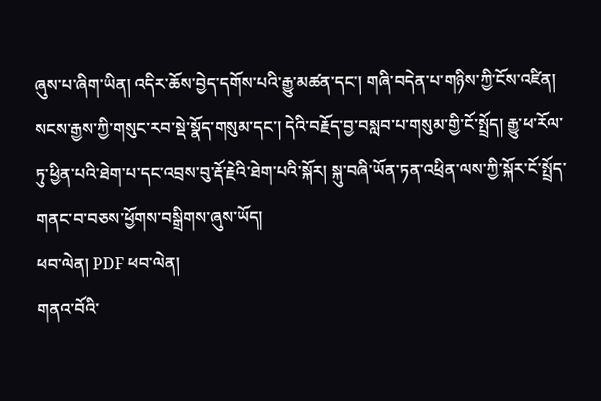ཞུས་པ་ཞིག་ཡིན། འདིར་ཆོས་བྱེད་དགོས་པའི་རྒྱུ་མཚན་དང་། གཞི་བདེན་པ་གཉིས་ཀྱི་ངོས་འཛིན། སངས་རྒྱས་ཀྱི་གསུང་རབ་སྡེ་སྣོད་གསུམ་དང་། དེའི་བརྗོད་བྱ་བསླབ་པ་གསུམ་གྱི་ངོ་སྤྲོད། རྒྱུ་ཕ་རོལ་ཏུ་ཕྱིན་པའི་ཐེག་པ་དང་འབྲས་བུ་རྡོ་རྗེའི་ཐེག་པའི་སྐོར། སྐུ་བཞི་ཡོན་ཏན་འཕྲིན་ལས་ཀྱི་སྐོར་ངོ་སྤྲོད་གནང་བ་བཅས་ཕྱོགས་བསྒྲིགས་ཞུས་ཡོད།
ཕབ་ལེན། PDF ཕབ་ལེན།
གནའ་བོའི་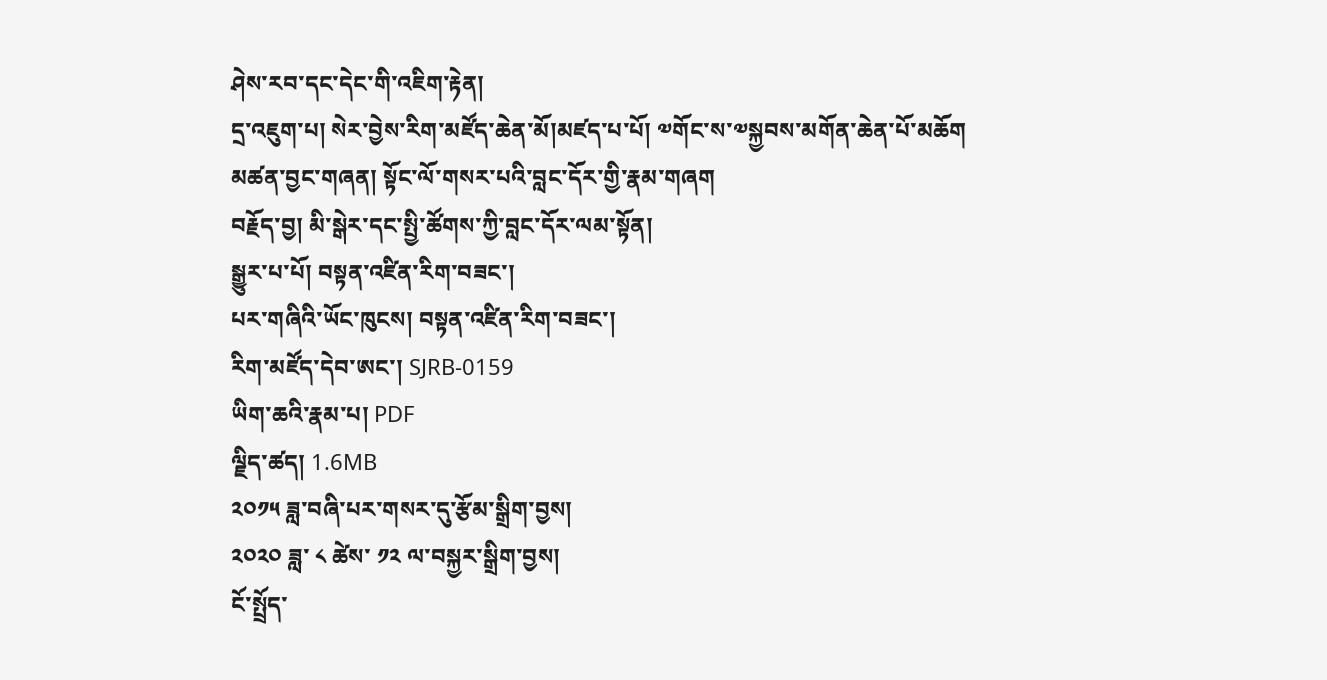ཤེས་རབ་དང་དེང་གི་འཇིག་རྟེན།
དྲ་འཇུག་པ། སེར་བྱེས་རིག་མཛོད་ཆེན་མོ།མཛད་པ་པོ། ༧གོང་ས་༧སྐྱབས་མགོན་ཆེན་པོ་མཆོག
མཚན་བྱང་གཞན། སྟོང་ལོ་གསར་པའི་བླང་དོར་གྱི་རྣམ་གཞག
བརྗོད་བྱ། མི་སྒེར་དང་སྤྱི་ཚོགས་ཀྱི་བླང་དོར་ལམ་སྟོན།
སྒྱུར་པ་པོ། བསྟན་འཛིན་རིག་བཟང་།
པར་གཞིའི་ཡོང་ཁུངས། བསྟན་འཛིན་རིག་བཟང་།
རིག་མཛོད་དེབ་ཨང་། SJRB-0159
ཡིག་ཆའི་རྣམ་པ། PDF
ལྗིད་ཚད། 1.6MB
༢༠༡༥ ཟླ་བཞི་པར་གསར་དུ་རྩོམ་སྒྲིག་བྱས།
༢༠༢༠ ཟླ་ ༨ ཚེས་ ༡༢ ལ་བསྐྱར་སྒྲིག་བྱས།
ངོ་སྤྲོད་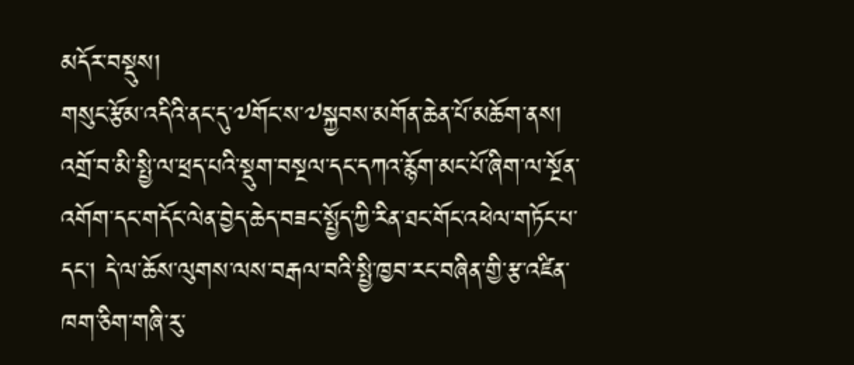མདོར་བསྡུས།
གསུང་རྩོམ་འདིའི་ནང་དུ་༧གོང་ས་༧སྐྱབས་མགོན་ཆེན་པོ་མཆོག་ནས། འགྲོ་བ་མི་སྤྱི་ལ་ཕྲད་པའི་སྡུག་བསྔལ་དང་དཀའ་རྙོག་མང་པོ་ཞིག་ལ་སྔོན་འགོག་དང་གདོང་ལེན་བྱེད་ཆེད་བཟང་སྤྱོད་ཀྱི་རིན་ཐང་གོང་འཕེལ་གཏོང་པ་དང་། དེ་ལ་ཆོས་ལུགས་ལས་བརྒལ་བའི་སྤྱི་ཁྱབ་རང་བཞིན་གྱི་རྩ་འཛིན་ཁག་ཅིག་གཞི་རུ་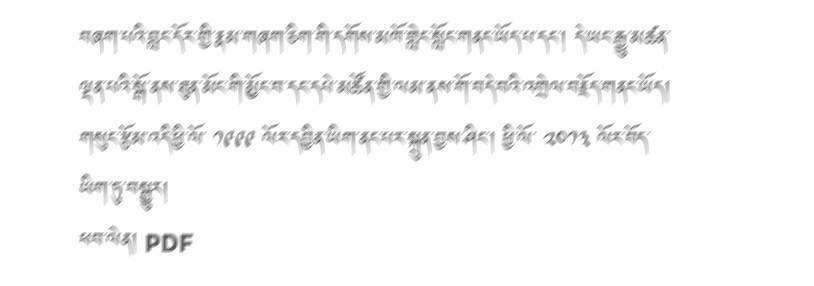བཞག་པའི་བླང་དོར་གྱི་རྣམ་གཞག་ཅིག་གི་དགོས་མཁོ་གླེང་སློང་གནང་ཡོད་པ་དང་། དེ་ཡང་རྒྱུ་མཚན་ལྡན་པའི་སྒོ་ནས་ཐུན་མོང་གི་མྱོང་བ་དང་དཔེ་མཚོན་གྱི་ལམ་ནས་གོ་བདེ་བའི་འགྲེལ་བརྗོད་གནང་ཡོད། གསུང་རྩོམ་འདི་ཕྱི་ལོ་ ༡༩༩༩ ལོར་དབྱིན་ཡིག་ནང་པར་སྐྲུན་བྱས་ཤིང་། ཕྱི་ལོ་ ༢༠༡༣ ལོར་བོད་ཡིག་ཏུ་བསྒྱུར།
ཕབ་ལེན། PDF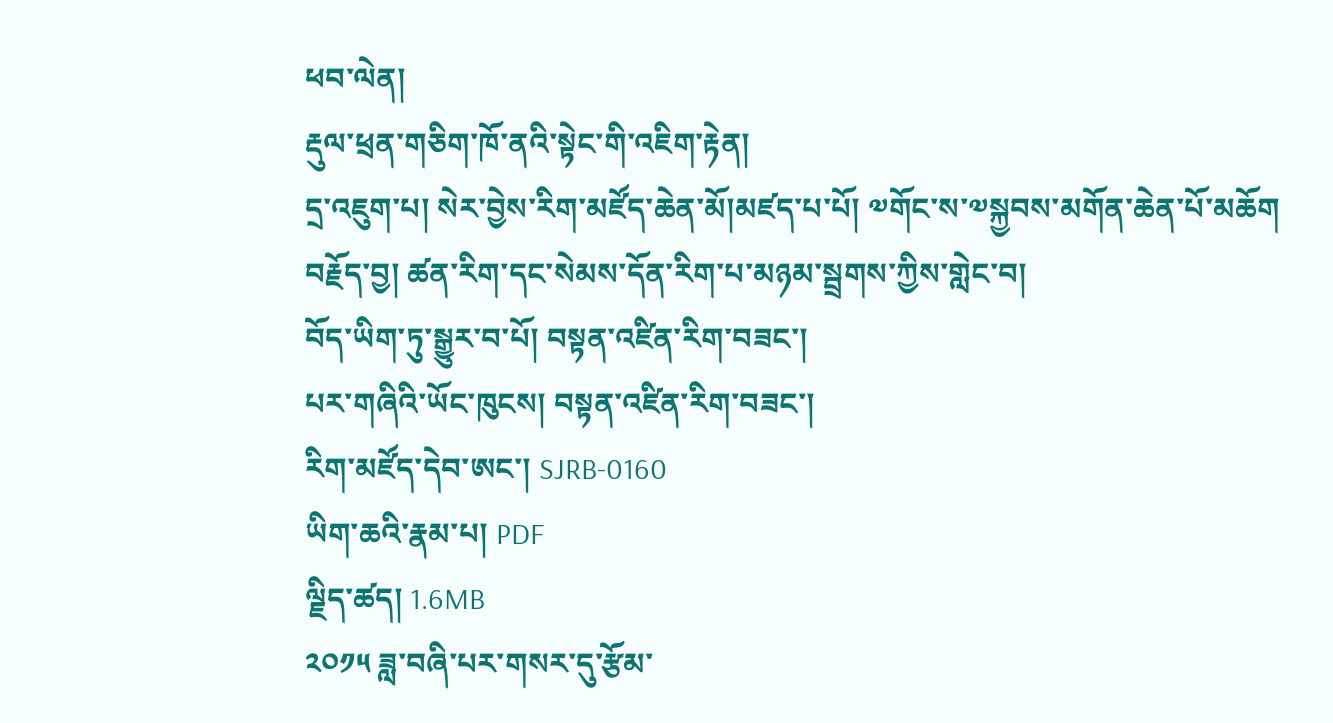ཕབ་ལེན།
རྡུལ་ཕྲན་གཅིག་ཁོ་ནའི་སྟེང་གི་འཇིག་རྟེན།
དྲ་འཇུག་པ། སེར་བྱེས་རིག་མཛོད་ཆེན་མོ།མཛད་པ་པོ། ༧གོང་ས་༧སྐྱབས་མགོན་ཆེན་པོ་མཆོག
བརྗོད་བྱ། ཚན་རིག་དང་སེམས་དོན་རིག་པ་མཉམ་སྦྲགས་ཀྱིས་གླེང་བ།
བོད་ཡིག་ཏུ་སྒྱུར་བ་པོ། བསྟན་འཛིན་རིག་བཟང་།
པར་གཞིའི་ཡོང་ཁུངས། བསྟན་འཛིན་རིག་བཟང་།
རིག་མཛོད་དེབ་ཨང་། SJRB-0160
ཡིག་ཆའི་རྣམ་པ། PDF
ལྗིད་ཚད། 1.6MB
༢༠༡༥ ཟླ་བཞི་པར་གསར་དུ་རྩོམ་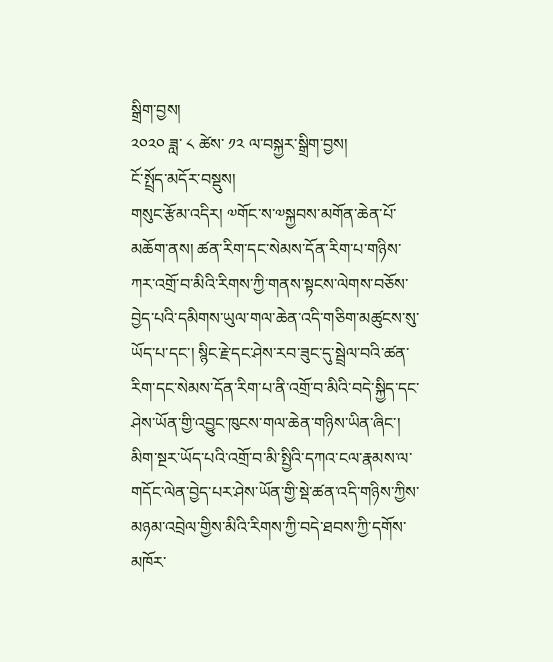སྒྲིག་བྱས།
༢༠༢༠ ཟླ་ ༨ ཚེས་ ༡༢ ལ་བསྐྱར་སྒྲིག་བྱས།
ངོ་སྤྲོད་མདོར་བསྡུས།
གསུང་རྩོམ་འདིར། ༧གོང་ས་༧སྐྱབས་མགོན་ཆེན་པོ་མཆོག་ནས། ཚན་རིག་དང་སེམས་དོན་རིག་པ་གཉིས་ཀར་འགྲོ་བ་མིའི་རིགས་ཀྱི་གནས་སྟངས་ལེགས་བཅོས་བྱེད་པའི་དམིགས་ཡུལ་གལ་ཆེན་འདི་གཅིག་མཚུངས་སུ་ཡོད་པ་དང་། སྙིང་རྗེ་དང་ཤེས་རབ་ཟུང་དུ་སྦྲེལ་བའི་ཚན་རིག་དང་སེམས་དོན་རིག་པ་ནི་འགྲོ་བ་མིའི་བདེ་སྐྱིད་དང་ཤེས་ཡོན་གྱི་འབྱུང་ཁུངས་གལ་ཆེན་གཉིས་ཡིན་ཞིང་། མིག་སྔར་ཡོད་པའི་འགྲོ་བ་མི་སྤྱིའི་དཀའ་ངལ་རྣམས་ལ་གདོང་ལེན་བྱེད་པར་ཤེས་ཡོན་གྱི་སྡེ་ཚན་འདི་གཉིས་ཀྱིས་མཉམ་འབྲེལ་གྱིས་མིའི་རིགས་ཀྱི་བདེ་ཐབས་ཀྱི་དགོས་མཁོར་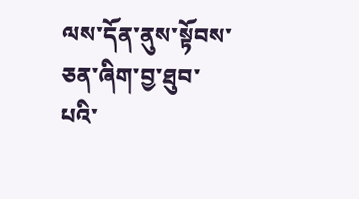ལས་དོན་ནུས་སྟོབས་ཅན་ཞིག་བྱ་ཐུབ་པའི་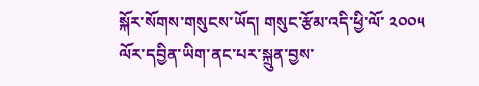སྐོར་སོགས་གསུངས་ཡོད། གསུང་རྩོམ་འདི་ཕྱི་ལོ་ ༢༠༠༥ ལོར་དབྱིན་ཡིག་ནང་པར་སྐྲུན་བྱས་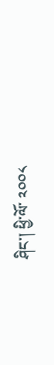ཤིང་། ཕྱི་ལོ་ ༢༠༠༨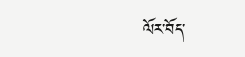ལོར་བོད་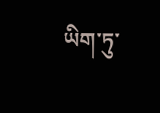ཡིག་ཏུ་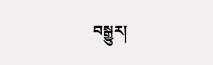བསྒྱུར།